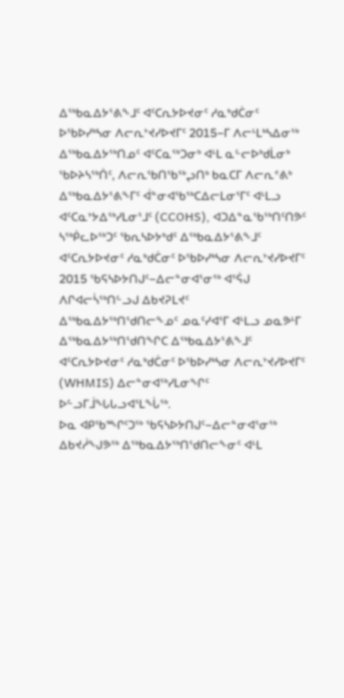ᐃᖅᑲᓇᐃᔭᕐᕕᖕᒧᑦ ᐊᑦᑕᕆᔭᐅᔪᓂᑦ ᓱᓇᒃᑯᑖᓂᑦ ᐅᖃᐅᓯᒃᓴᓂ ᐱᓕᕆᔾᔪᓯᐅᔪᒥᑦ 2015−ᒥ ᐱᓕᒻᒪᒃᓴᐃᓂᖅ
ᐃᖅᑲᓇᐃᔭᖅᑎᓄᑦ ᐊᑦᑕᓇᖅᑐᓂᒃ ᐊᒻᒪ ᓇᓪᓕᐅᒃᑯᒫᓂᒃ ᖃᐅᔨᓴᖅᑏᑦ, ᐱᓕᕆᖃᑎᖃᖅᖢᑎᒃ ᑲᓇᑕᒥ ᐱᓕᕆᕝᕕᒃ ᐃᖅᑲᓇᐃᔭᕐᕕᖕᒥᑦ ᐋᓐᓂᐊᖃᖅᑕᐃᓕᒪᓂᕐᒥᑦ ᐊᒻᒪᓗ ᐊᑦᑕᓇᔾᔭᐃᖅᓯᒪᓂᕐᒧᑦ (CCOHS), ᐊᑐᐃᓐᓇᖃᖅᑎᑦᑎᕗᑦ ᓴᖅᑮᓚᐅᖅᑐᑦ ᖃᕆᓴᐅᔭᒃᑯᑦ ᐃᖅᑲᓇᐃᔭᕐᕕᖕᒧᑦ ᐊᑦᑕᕆᔭᐅᔪᓂᑦ ᓱᓇᒃᑯᑖᓂᑦ ᐅᖃᐅᓯᒃᓴᓂ ᐱᓕᕆᔾᔪᓯᐅᔪᒥᑦ 2015 ᖃᕋᓴᐅᔭᑎᒍᑦ−ᐃᓕᓐᓂᐊᕐᓂᖅ ᐊᕐᕌᒍ ᐱᒋᐊᓕᓵᖅᑎᓪᓗᒍ ᐃᑲᔪᕈᒪᔪᑦ ᐃᖅᑲᓇᐃᔭᖅᑎᖁᑎᓕᖕᓄᑦ ᓄᓇᑦᓯᐊᕐᒥ ᐊᒻᒪᓗ ᓄᓇᕗᒻᒥ ᐃᖅᑲᓇᐃᔭᖅᑎᖁᑎᖏᑕ ᐃᖅᑲᓇᐃᔭᕐᕕᖕᒧᑦ ᐊᑦᑕᕆᔭᐅᔪᓂᑦ ᓱᓇᒃᑯᑖᓂᑦ ᐅᖃᐅᓯᒃᓴᓂ ᐱᓕᕆᔾᔪᓯᐅᔪᒥᑦ (WHMIS) ᐃᓕᓐᓂᐊᖅᓯᒪᓂᖏᑦ ᐅᓪᓗᒥᒨᖓᒐᓗᐊᕐᒪᖔᖅ.
ᐅᓇ ᐊᑭᖃᙱᑦᑐᖅ ᖃᕋᓴᐅᔭᑎᒍᑦ−ᐃᓕᓐᓂᐊᕐᓂᖅ ᐃᑲᔪᓲᖑᕗᖅ ᐃᖅᑲᓇᐃᔭᖅᑎᖁᑎᓕᖕᓂᑦ ᐊᒻᒪ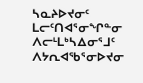ᓴᓇᔨᐅᔪᓂᑦ ᒪᓕᑦᑎᐊᕐᓂᖏᓐᓂ ᐱᓕᒻᒪᒃᓴᐃᓂᕐᒧᑦ ᐱᔭᕆᐊᖃᕐᓂᐅᔪᓂ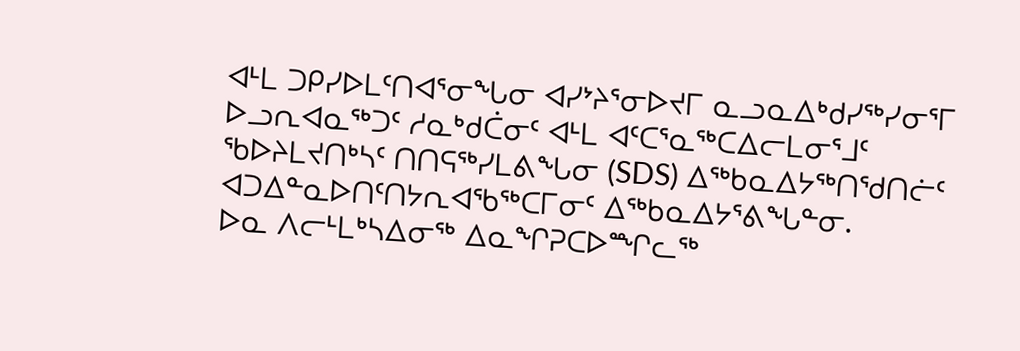ᐊᒻᒪ ᑐᑭᓯᐅᒪᑦᑎᐊᕐᓂᖓᓂ ᐊᓯᔾᔨᕐᓂᐅᔪᒥ ᓇᓗᓇᐃᒃᑯᓯᖅᓯᓂᕐᒥ ᐅᓗᕆᐊᓇᖅᑐᑦ ᓱᓇᒃᑯᑖᓂᑦ ᐊᒻᒪ ᐊᑦᑕᕐᓇᖅᑕᐃᓕᒪᓂᕐᒧᑦ ᖃᐅᔨᒪᔪᑎᒃᓴᑦ ᑎᑎᕋᖅᓯᒪᕕᖓᓂ (SDS) ᐃᖅᑲᓇᐃᔭᖅᑎᖁᑎᓖᑦ ᐊᑐᐃᓐᓇᐅᑎᑦᑎᔭᕆᐊᖃᖅᑕᒥᓂᑦ ᐃᖅᑲᓇᐃᔭᕐᕕᖓᓐᓂ.
ᐅᓇ ᐱᓕᒻᒪᒃᓴᐃᓂᖅ ᐃᓇᖏᕈᑕᐅᙱᓚᖅ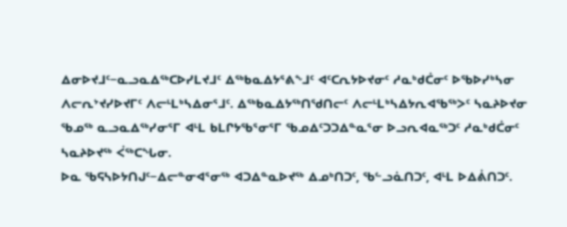ᐃᓂᐅᔪᒧᑦ−ᓇᓗᓇᐃᖅᑕᐅᓯᒪᔪᒧᑦ ᐃᖅᑲᓇᐃᔭᕐᕕᖕᒧᑦ ᐊᑦᑕᕆᔭᐅᔪᓂᑦ ᓱᓇᒃᑯᑖᓂᑦ ᐅᖃᐅᓯᒃᓴᓂ ᐱᓕᕆᔾᔪᓯᐅᔪᒥᑦ ᐱᓕᒻᒪᒃᓴᐃᓂᕐᒧᑦ. ᐃᖅᑲᓇᐃᔭᖅᑎᖁᑎᓕᑦ ᐱᓕᒻᒪᒃᓴᐃᔭᕆᐊᖃᖅᐳᑦ ᓴᓇᔨᐅᔪᓂ ᖃᓄᖅ ᓇᓗᓇᐃᖅᓯᓂᕐᒥ ᐊᒻᒪ ᑲᒪᒋᔭᖃᕐᓂᕐᒥ ᖃᓄᐃᑦᑐᑐᐃᓐᓇᕐᓂ ᐅᓗᕆᐊᓇᖅᑐᑦ ᓱᓇᒃᑯᑖᓂᑦ ᓴᓇᔨᐅᔪᖅ ᐹᖅᑕᖓᓂ.
ᐅᓇ ᖃᕋᓴᐅᔭᑎᒍᑦ−ᐃᓕᓐᓂᐊᕐᓂᖅ ᐊᑐᐃᓐᓇᐅᔪᖅ ᐃᓄᒃᑎᑐᑦ, ᖃᓪᓗᓈᑎᑐᑦ, ᐊᒻᒪ ᐅᐃᕖᑎᑐᑦ.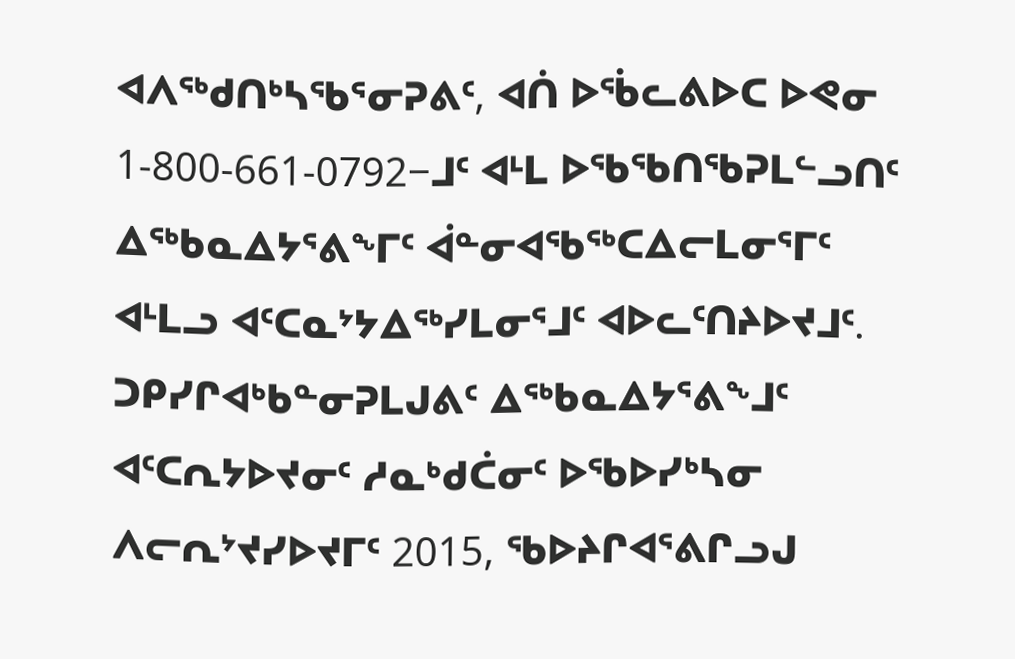ᐊᐱᖅᑯᑎᒃᓴᖃᕐᓂᕈᕕᑦ, ᐊᑏ ᐅᖄᓚᕕᐅᑕ ᐅᕙᓂ 1-800-661-0792−ᒧᑦ ᐊᒻᒪ ᐅᖃᖃᑎᖃᕈᒪᓪᓗᑎᑦ ᐃᖅᑲᓇᐃᔭᕐᕕᖕᒥᑦ ᐋᓐᓂᐊᖃᖅᑕᐃᓕᒪᓂᕐᒥᑦ ᐊᒻᒪᓗ ᐊᑦᑕᓇᔾᔭᐃᖅᓯᒪᓂᕐᒧᑦ ᐊᐅᓚᑦᑎᔨᐅᔪᒧᑦ.
ᑐᑭᓯᒋᐊᒃᑲᓐᓂᕈᒪᒍᕕᑦ ᐃᖅᑲᓇᐃᔭᕐᕕᖕᒧᑦ ᐊᑦᑕᕆᔭᐅᔪᓂᑦ ᓱᓇᒃᑯᑖᓂᑦ ᐅᖃᐅᓯᒃᓴᓂ ᐱᓕᕆᔾᔪᓯᐅᔪᒥᑦ 2015, ᖃᐅᔨᒋᐊᕐᕕᒋᓗᒍ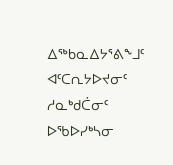ᐃᖅᑲᓇᐃᔭᕐᕕᖕᒧᑦ ᐊᑦᑕᕆᔭᐅᔪᓂᑦ ᓱᓇᒃᑯᑖᓂᑦ ᐅᖃᐅᓯᒃᓴᓂ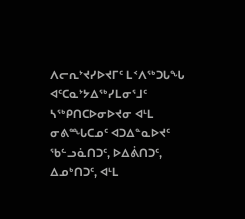ᐱᓕᕆᔾᔪᓯᐅᔪᒥᑦ ᒪᑉᐱᖅᑐᒐᖓ ᐊᑦᑕᓇᔾᔭᐃᖅᓯᒪᓂᕐᒧᑦ ᓴᖅᑭᑎᑕᐅᓂᐅᔪᓂ ᐊᒻᒪ ᓂᕕᙵᑕᓄᑦ ᐊᑐᐃᓐᓇᐅᔪᑦ ᖃᓪᓗᓈᑎᑐᑦ, ᐅᐃᕖᑎᑐᑦ, ᐃᓄᒃᑎᑐᑦ, ᐊᒻᒪ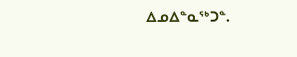ᐃᓄᐃᓐᓇᖅᑐᓐ.